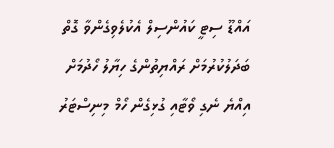އައްޑޫ ސިޓީ ކައުންސިލް އެކުލެވިގެންވާ ގޮތް ބަދަލުކުރުމަށް ރައްޔިތުންގެ ހިޔާލު ހޯދުމަށް އިއްޔެ ނެގި ވޯޓާއި ގުޅިގެން ހޯމް މިނިސްޓަރު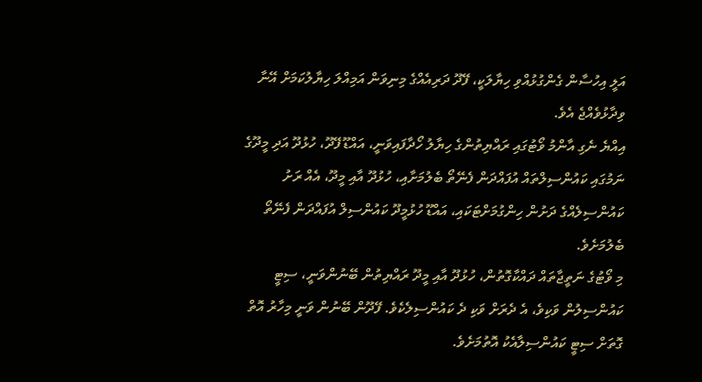އަލީ އިހުސާން ގެންގުޅުއްވި ހިޔާލަކީ، ފޭދޫ ދަރިއެއްގެ މިނިވަން އަމިއްލަ ހިޔާލުކަމަށް އޭނާ ވިދާޅުވެއްޖެ އެވެ.
އިއްޔެ ނެގި އާންމު ވޯޓުގައި ރައްޔިތުންގެ ހިޔާލު ހޯދާފައިވަނީ، އައްޑޫ ފޭދޫ، ހުޅުދޫ އަދި މީދޫގެ ނަމުގައި ކައުންސިލްތައް އުފައްދަން ފެނޭތޯ ބެލުމަށާއި، ހުޅުދޫ އާއި މީދޫ، އެއް ރަށު ކައުންސިލެއްގެ ދަށުން ހިންގުމަށްޓަކައި، އައްޑޫ ހުޅުމީދޫ ކައުންސިލް އުފައްދަން ފެނޭތޯ ބެލުމަށެވެ.
މި ވޯޓުގެ ނަތީޖާތައް ދައްކާގޮތުން، ހުޅުދޫ އާއި މީދޫ ރައްޔިތުން ބޭނުންވަނީ، ސިޓީ ކައުންސިލުން ވަކިވެ، އެ ދެރަށް ވަކި ދެ ކައުންސިލެކެވެ. ފޭދޫން ބޭނުން ވަނީ މިހާރު އޮތް ގޮތަށް ސިޓީ ކައުންސިލާއެކު އޮތުމަށެވެ.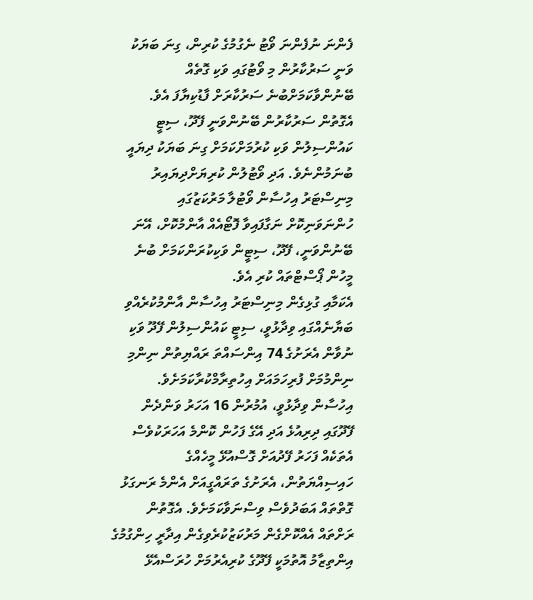ފެންނަ ނުފެންނަ ވޯޓު ނެގުމުގެ ކުރިން، ގިނަ ބަޔަކު ވަނީ ސަރުކާރުން މި ވޯޓުގައި ވަކި ގޮތެއް ބޭނުންވާކަމަށްބުނެ ސަރުކާރަށް ފާޑުކިޔާފަ އެވެ. އެގޮތުން ސަރުކާރުން ބޭނުންވަނީ ފޭދޫ، ސިޓީ ކައުންސިލުން ވަކި ކުރުމަށްކަމަށް ގިނަ ބަޔަކު ދިޔައީ ބުނަމުންނެވެ. އަދި ވޯޓުލުން ކުރިޔަށްދިޔައިރު މިނިސްޓަރު އިހުސާން ވޯޓުލާ މަރުކަޒުގައި ހުންނަވަނިކޮށް ނަގާފައިވާ ފޮޓޯއެއް އާންމުކޮށް، އޭނަ ބޭނުންވަނީ، ފޭދޫ، ސިޓީން ވަކިކުރަންކަމަށް ބުނެ މީހުން ޕޯސްޓްތައް ކުރި އެވެ.
އެކަމާއި ގުޅިގެން މިނިސްޓަރު އިހުސާން އާންމުކުރެއްވި ބަޔާނެއްގައި ވިދާޅުވީ، ސިޓީ ކައުންސިލުން ފޭދޫ ވަކި ނުވާން އެރަށުގެ 74 އިންސައްތަ ރައްޔިތުން ނިންމި ނިންމުމަށް ފުރިހަމައަށް އިހުތިރާމްކުރާކަމަށެވެ.
އިހުސާން ވިދާޅުވީ، އުމުރުން 16 އަހަރު ވަންދެން ފޭދޫގައި ދިރިއުޅެ އަދި އޭގެ ފަހުން ކޮންމެ އަހަރަކުވެސް އެތަކެއް ފަހަރު ފޭދުއަށް ގޮސްއުޅޭ މީހެއްގެ ހައިސިއްޔަތުން، އެރަށުގެ ތަރައްގީއަށް އެންމެ ރަނގަޅު ގޮތްތައް އަބަދުވެސް ވިސްނަވާކަމަށެވެ. އެގޮތުން ރަށްތައް އެއްކޮށްގެން މަރުކަޒުކުރެވިގެން އިދާރީ ހިންގުމުގެ އިންތިޒާމު އޮތުމަކީ ފޭދޫގެ ކުރިއެރުމަށް ހުރަސްއެޅޭ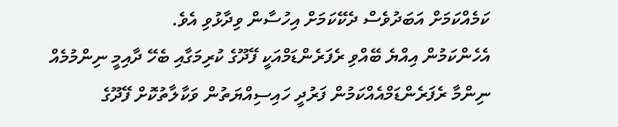ކަމެއްކަމަށް އަބަދުވެސް ދެކޭކަމަށް އިހުސާން ވިދާޅުވި އެވެ.
އެހެންކަމުން އިއްޔެ ބޭއްވި ރެފަރެންޑަމްއަކީ ފޭދޫގެ ކުރިމަގާއި ބެހޭ ދާއިމީ ނިންމުމެއް ނިންމާ ރެފަރެންޑަމްއެއްކަމުން ފަރުދީ ހައިސިއްޔަތުން ވަކާލާތުކޮށް ފޭދޫގެ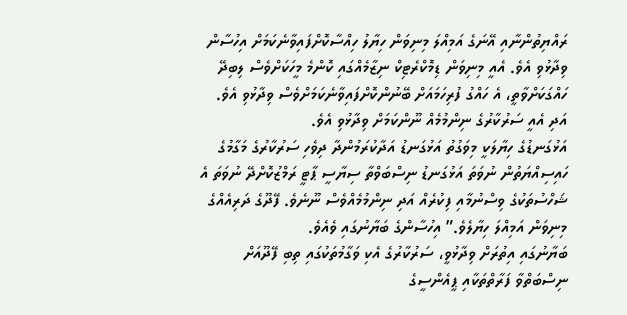ރައްޔިތުންނާއި އޭނަގެ އަމިއްލަ މިނިވަން ހިޔާލު ހިއްސާކޮށްފައިވާނެކަމަށް އިހުސާން ވިދާޅުވި އެވެ. އެއީ މިނިވަން ޑިމޮކްރެޓިކް ނިޒާމެއްގައި ކޮންމެ މީހަކަށްވެސް ލިބިދޭ ހައްގަކަށްވާތީ، އެ ހައްގު ފުރިހަމައަށް ބޭނުންކޮށްފައިވާނެކަމަށްވެސް ވިދާޅުވި އެވެ. އަދި އެއީ ސަރުކާރުގެ ނިންމުމެއް ނޫންކަމަށް ވިދާޅުވި އެވެ.
އަޅުގަނޑުގެ ހިޔާލަކީ މިވަގުތު އަޅުގަނޑު އަދާކުރަމުންދާ ދިވެހި ސަރުކާރުގެ މަގާމުގެ ހައިސިއްޔަތުން ނުވަތަ އަޅުގަނޑު ނިސްބަވްތާ ސިޔާސީ ޕާޓީ ރަމްޒުކޮށްދޭ ނުވަތަ އެ ޝަހްސުތަކުގެ ވިސްނުމާއި ފިކުރެއް އަދި ނިންމުމެއްވެސް ނޫނެވެ. ފޭދޫގެ ދަރިއެއްގެ މިނިވަން އަމިއްލަ ހިޔާލެވެ.” އިހުސާންގެ ބަޔާނުގައި ވެއެވެ.
ބަޔާނުގައި އިތުރަށް ވިދާޅުވީ، ސަރުކާރުގެ އެކި ވަގާމުތަކުގައި ތިބި ފޭދޫއަށް ނިސްބަތްވާ ފަރާތްތަކާއި ޕީއެންސީގެ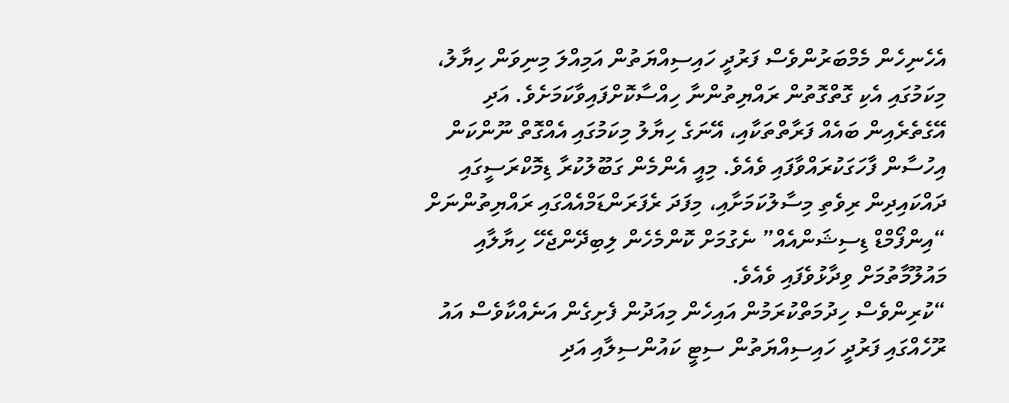އެހެނިހެން މެމްބަރުންވެސް ފަރުދީ ހައިސިއްޔަތުން އަމިއްލަ މިނިވަން ހިޔާލު، މިކަމުގައި އެކި ގޮތްގޮތުން ރައްޔިތުންނާ ހިއްސާކޮށްފައިވާކަމަށެވެ. އަދި އޭގެތެރެއިން ބައެއް ފަރާތްތަކާއި، އޭނަގެ ހިޔާލު މިކަމުގައި އެއްގޮތް ނޫންކަން އިހުސާން ފާހަގަކުރައްވާފައި ވެއެވެ. މިއީ އެންމެން ގަބޫލުކުރާ ޑިމޮކްރަސީގައި ދައްކައިދިން ރިވެތި މިސާލުކަމަށާއި، މިފަދަ ރެފަރަންޑަމްއެއްގައި ރައްޔިތުންނަށް “އިންފޯމްޑް ޑިސިޝަންއެއް” ނެގުމަށް ކޮންމެހެން ލިބިދޭންޖެހޭ ހިޔާލާއި މައުލޫމާތުމަށް ވިދާޅުވެފައި ވެއެވެ.
“ކުރިންވެސް ހިދުމަތްކުރަމުން އައިހެން މިއަދުން ފެށިގެން އަނެއްކާވެސް އައު ރޫހެއްގައި ފަރުދީ ހައިސިއްޔަތުން ސިޓީ ކައުންސިލާއި އަދި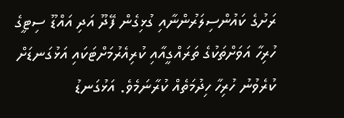ރަށުގެ ކައުންސިލަރުންނާއި ގުޅިގެން ފޭދޫ އަދި އައްޑޫ ސިޓީގެ ހުރިހާ އަވަށްތަކުގެ ތަރައްގީއާއި ކުރިއެރުމަށްޓަކައި އަޅުގަނޑަށް ކުރެވުނު ހުރިހާ ހިދުމަތެއް ކުރާނަމެވެ. އަޅުގަނޑު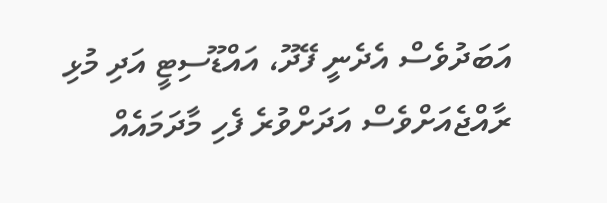އަބަދުވެސް އެދެނީ ފޭދޫ، އައްޑޫސިޓީ އަދި މުޅި ރާއްޖެއަށްވެސް އަދަށްވުރެ ފެހި މާދަމައެއް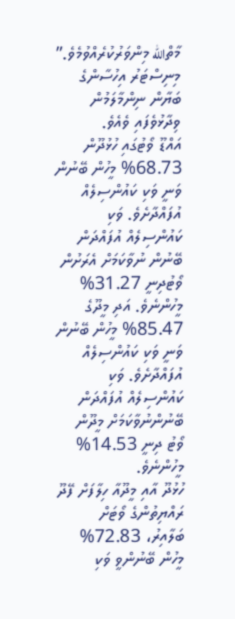މާތްالله މިންވަރުކުރެއްވުމެވެ.” މިނިސްޓަރު އިހުސާންގެ ބަޔާން ނިންމާލަމުން ވިދާޅުވެފައި ވެއެވެ.
އައްޑޫ ވޯޓުގައި ހުޅުދޫން 68.73% މީހުން ބޭނުން ވަނީ ވަކި ކައުންސިލެއް އުފައްދާށެވެ. ވަކި ކައުންސިލެއް އުފައްދަން ބޭނުން ނުވާކަމަށް އެރަށުން ވޯޓުދިނީ 31.27% މީހުންނެވެ. އަދި މީދޫގެ 85.47% މީހުން ބޭނުން ވަނީ ވަކި ކައުންސިލެއް އުފައްދާށެވެ. ވަކި ކައުންސިލެއް އުފައްދަން ބޭނުންނުވާކަމަށް މީދޫން ވޯޓު ދިނީ 14.53% މީހުންނެވެ.
ހުޅުދޫ އާއި މީދޫއާ ހިލާފަށް ފޭދޫ ރައްޔިތުންގެ ވޯޓަށް ބަލާއިރު، 72.83% މީހުން ބޭނުންވީ ވަކި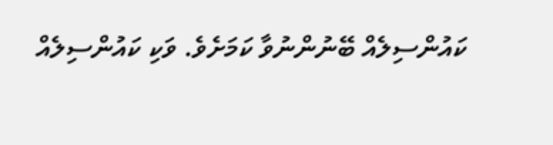ކައުންސިލެއް ބޭނުންނުވާ ކަމަށެވެ. ވަކި ކައުންސިލެއް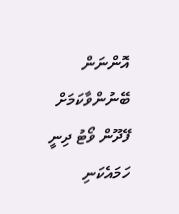އޮންނަން ބޭނުންވާކަމަށް ފޭދޫން ވޯޓު ދިނީ ހަމައެކަނި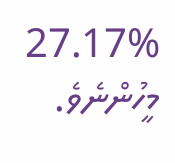27.17% މީހުންނެވެ.